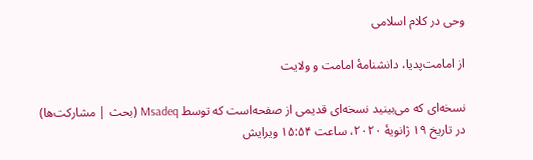وحی در کلام اسلامی

از امامت‌پدیا، دانشنامهٔ امامت و ولایت

نسخه‌ای که می‌بینید نسخه‌ای قدیمی از صفحه‌است که توسط Msadeq (بحث | مشارکت‌ها) در تاریخ ۱۹ ژانویهٔ ۲۰۲۰، ساعت ۱۵:۵۴ ویرایش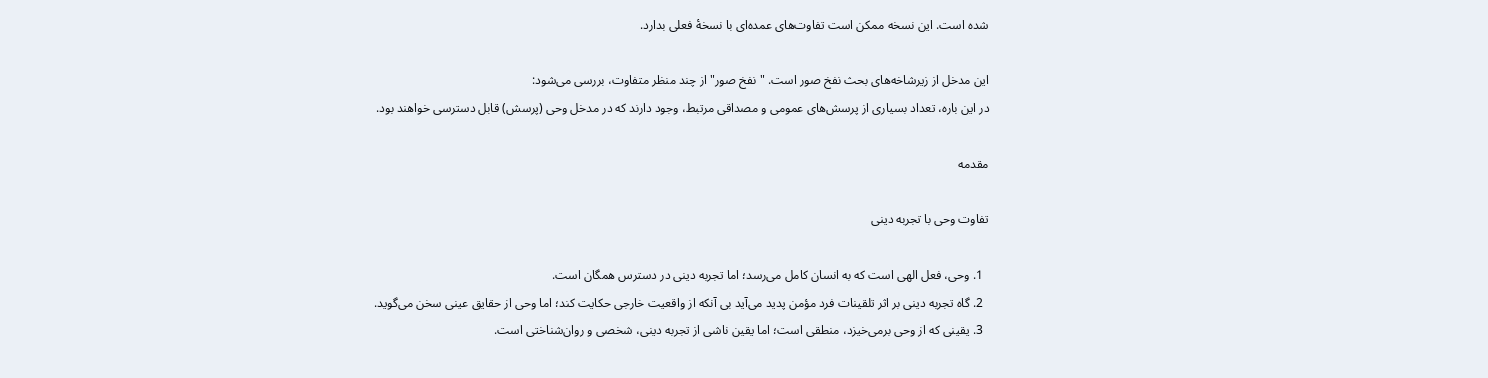شده است. این نسخه ممکن است تفاوت‌های عمده‌ای با نسخهٔ فعلی بدارد.

اين مدخل از زیرشاخه‌های بحث نفخ صور است. "نفخ صور" از چند منظر متفاوت، بررسی می‌شود:
در این باره، تعداد بسیاری از پرسش‌های عمومی و مصداقی مرتبط، وجود دارند که در مدخل وحی (پرسش) قابل دسترسی خواهند بود.

مقدمه

تفاوت وحی با تجربه دینی

  1. وحی، فعل الهی است که به انسان کامل می‌رسد؛ اما تجربه دینی در دسترس همگان است.
  2. گاه تجربه دینی بر اثر تلقینات فرد مؤمن پدید می‌آید بی آنکه از واقعیت خارجی حکایت کند؛ اما وحی از حقایق عینی سخن می‌گوید.
  3. یقینی که از وحی برمی‌خیزد، منطقی است؛ اما یقین ناشی از تجربه دینی، شخصی و روان‌شناختی است.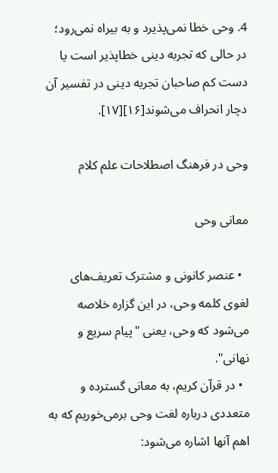4. وحی خطا نمی‌پذیرد و به بیراه نمی‌رود؛ در حالی که تجربه دینی خطاپذیر است یا دست کم صاحبان تجربه دینی در تفسیر آن دچار انحراف می‌شوند[۱۶][۱۷].

وحی در فرهنگ اصطلاحات علم کلام

معانی وحی

  • عنصر کانونی و مشترک تعریف‌های لغوی کلمه وحی، در این گزاره خلاصه می‌‌شود که وحی، یعنی "پیام سریع و نهانی".
  • در قرآن کریم، به معانی گسترده و متعددی درباره لغت وحی برمی‌خوریم که به اهم آنها اشاره می‌‌شود: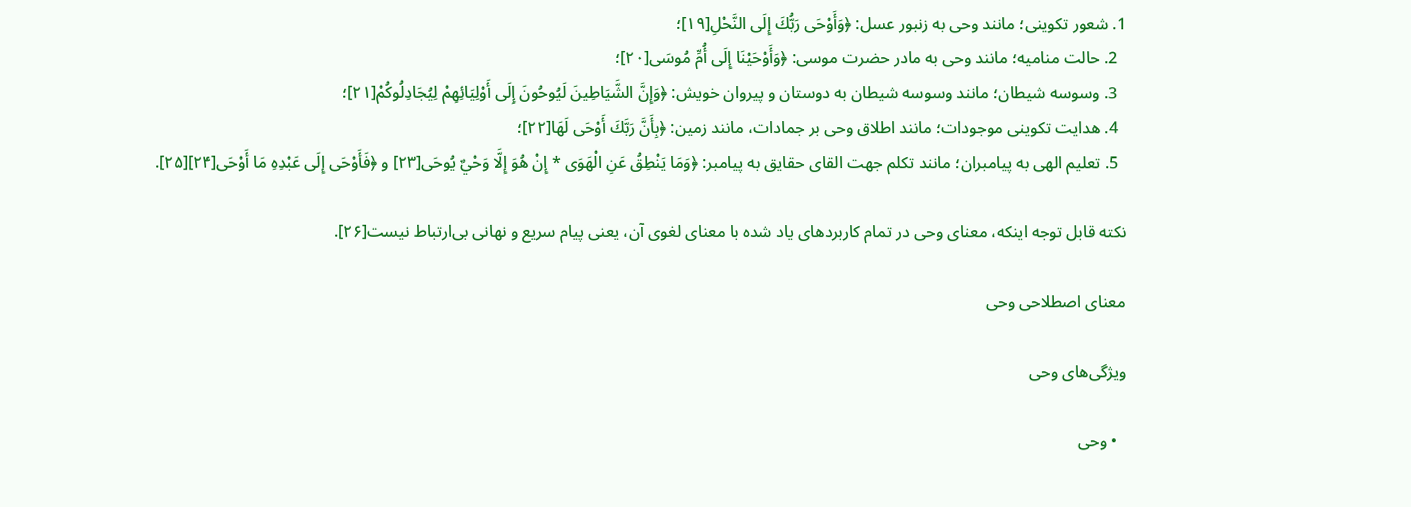1. شعور تکوینی؛ مانند وحی به زنبور عسل: ﴿وَأَوْحَى رَبُّكَ إِلَى النَّحْلِ[۱۹]؛
  2. حالت منامیه؛ مانند وحی به مادر حضرت موسی: ﴿وَأَوْحَيْنَا إِلَى أُمِّ مُوسَى[۲۰]؛
  3. وسوسه شیطان؛ مانند وسوسه شیطان به دوستان و پیروان خویش: ﴿وَإِنَّ الشَّيَاطِينَ لَيُوحُونَ إِلَى أَوْلِيَائِهِمْ لِيُجَادِلُوكُمْ[۲۱]؛
  4. هدایت تکوینی موجودات؛ مانند اطلاق وحی بر جمادات، مانند زمین: ﴿بِأَنَّ رَبَّكَ أَوْحَى لَهَا[۲۲]؛
  5. تعلیم الهی به پیامبران؛ مانند تکلم جهت القای حقایق به پیامبر: ﴿وَمَا يَنْطِقُ عَنِ الْهَوَى * إِنْ هُوَ إِلَّا وَحْيٌ يُوحَى[۲۳] و ﴿فَأَوْحَى إِلَى عَبْدِهِ مَا أَوْحَى[۲۴][۲۵].

نکته قابل توجه اینکه، معنای وحی در تمام کاربردهای یاد شده با معنای لغوی آن، یعنی پیام سریع و نهانی بی‌ارتباط نیست[۲۶].

معنای اصطلاحی وحی

ویژگی‌های وحی

  • وحی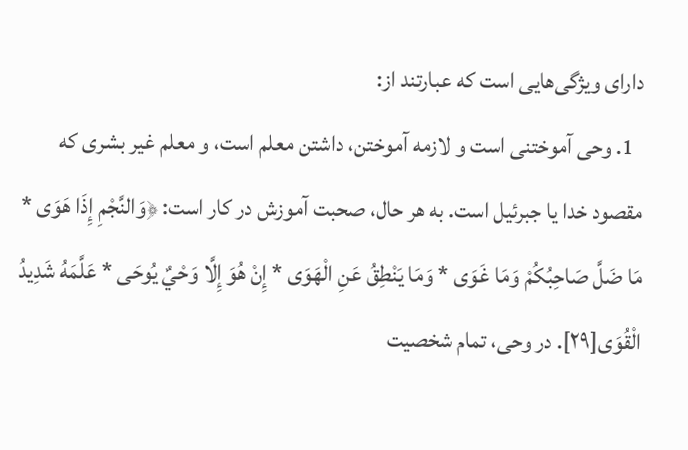دارای ویژگی‌هایی است که عبارتند از:
  1. وحی آموختنی است و لازمه آموختن، داشتن معلم است، و معلم غیر بشری که مقصود خدا یا جبرئیل است. به هر حال، صحبت آموزش در کار است: ﴿وَالنَّجْمِ إِذَا هَوَى * مَا ضَلَّ صَاحِبُكُمْ وَمَا غَوَى * وَمَا يَنْطِقُ عَنِ الْهَوَى * إِنْ هُوَ إِلَّا وَحْيٌ يُوحَى * عَلَّمَهُ شَدِيدُ الْقُوَى[۲۹]. در وحی، تمام شخصیت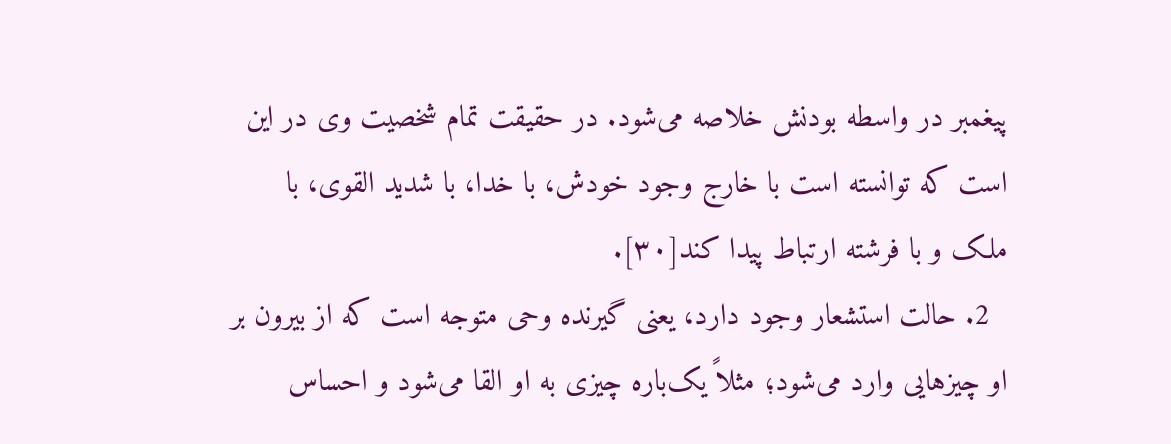پیغمبر در واسطه بودنش خلاصه می‌‌شود. در حقیقت تمام شخصیت وی در این است که توانسته است با خارج وجود خودش، با خدا، با شدید القوی، با ملک و با فرشته ارتباط پیدا کند[۳۰].
  2. حالت استشعار وجود دارد، یعنی گیرنده وحی متوجه است که از بیرون بر او چیزهایی وارد می‌‌شود؛ مثلاً یک‌باره چیزی به او القا می‌‌شود و احساس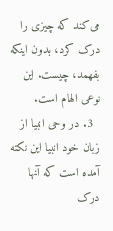می‌‌کند که چیزی را درک کرد، بدون اینکه بفهمد، چیست. این نوعی الهام است.
  3. در وحی انبیا از زبان خود انبیا این نکته آمده است که آنها درک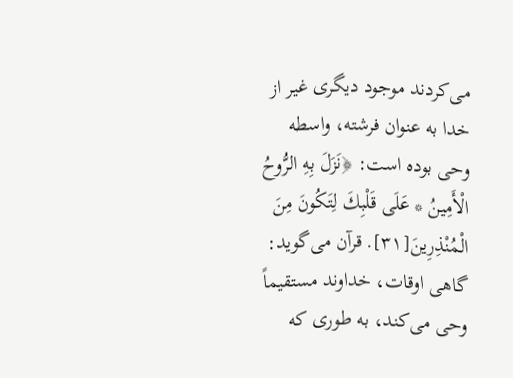می‌‌کردند موجود دیگری غیر از خدا به عنوان فرشته، واسطه وحی بوده است: ﴿نَزَلَ بِهِ الرُّوحُ الْأَمِينُ * عَلَى قَلْبِكَ لِتَكُونَ مِنَ الْمُنْذِرِينَ[۳۱]. قرآن می‌‌گوید: گاهی اوقات، خداوند مستقیماً وحی می‌‌کند، به طوری که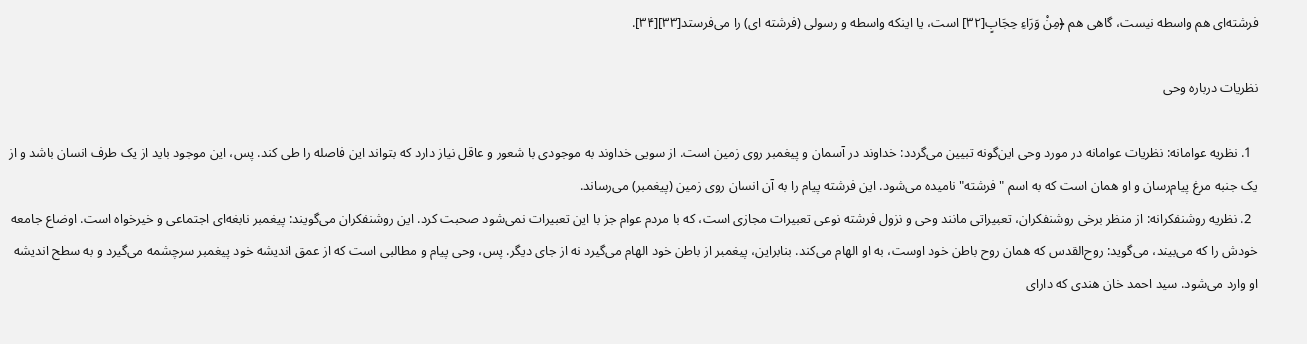فرشته‌ای هم واسطه نیست، گاهی هم ﴿مِنْ وَرَاءِ حِجَابٍ[۳۲] است، یا اینکه واسطه و رسولی (فرشته ای) را می‌‌فرستد[۳۳][۳۴].

نظریات درباره وحی

  1. نظریه عوامانه: نظریات عوامانه در مورد وحی این‌گونه تبیین می‌‌گردد: خداوند در آسمان و پیغمبر روی زمین است. از سویی خداوند به موجودی با شعور و عاقل نیاز دارد که بتواند این فاصله را طی کند. پس، این موجود باید از یک طرف انسان باشد و از یک جنبه مرغ پیام‌رسان و او همان است که به اسم "فرشته" نامیده می‌‌شود. این فرشته پیام را به آن انسان روی زمین (پیغمبر) می‌‌رساند.
  2. نظریه روشنفکرانه: از منظر برخی روشنفکران، تعبیراتی مانند وحی و نزول فرشته نوعی تعبیرات مجازی است، که با مردم عوام جز با این تعبیرات نمی‌شود صحبت کرد. این روشنفکران می‌‌گویند: پیغمبر نابغه‌ای اجتماعی و خیرخواه است. اوضاع جامعه خودش را که می‌‌بیند، می‌‌گوید: روح‌القدس که همان روح باطن خود اوست، به او الهام می‌‌کند. بنابراین، پیغمبر از باطن خود الهام می‌‌گیرد نه از جای دیگر. پس، وحی پیام و مطالبی است که از عمق اندیشه خود پیغمبر سرچشمه می‌‌گیرد و به سطح اندیشه او وارد می‌‌شود. سید احمد خان هندی که دارای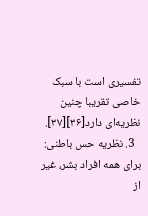تفسیری است با سبک خاصی تقریبا چنین نظریه‌ای دارد[۳۶][۳۷].
  3. نظریه حس باطنی: برای همه افراد بشر، غیر از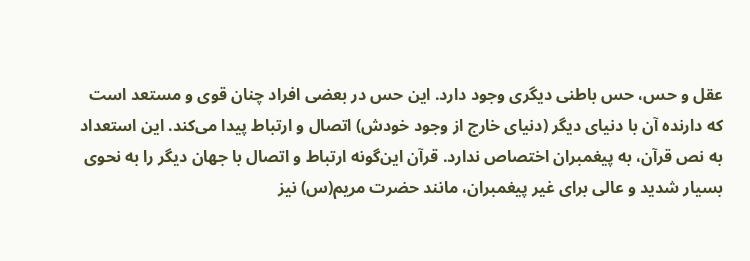عقل و حس، حس باطنی دیگری وجود دارد. این حس در بعضی افراد چنان قوی و مستعد است که دارنده آن با دنیای دیگر (دنیای خارج از وجود خودش) اتصال و ارتباط پیدا می‌‌کند. این استعداد به نص قرآن، به پیغمبران اختصاص ندارد. قرآن این‌گونه ارتباط و اتصال با جهان دیگر را به نحوی بسیار شدید و عالی برای غیر پیغمبران، مانند حضرت مریم(س) نیز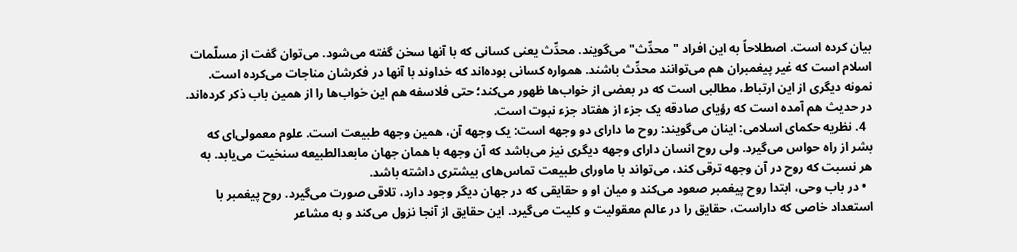بیان کرده است. اصطلاحاً به این افراد "محدِّث" می‌‌گویند. محدِّث یعنی کسانی که با آنها سخن گفته می‌‌شود. می‌‌توان گفت از مسلّمات اسلام است که غیر پیغمبران هم می‌‌توانند محدِّث باشند. همواره کسانی بوده‌اند که خداوند با آنها در فکرشان مناجات می‌‌کرده است. نمونه دیگری از این ارتباط، مطالبی است که در بعضی از خواب‌ها ظهور می‌‌کند؛ حتی فلاسفه هم این خواب‌ها را از همین باب ذکر کرده‌اند. در حدیث هم آمده است که رؤیای صادقه یک جزء از هفتاد جزء نبوت است.
  4. نظریه حکمای اسلامی: اینان می‌‌گویند: روح ما دارای دو وجهه است: یک وجهه آن، همین وجهه طبیعت است. علوم معمولی‌ای که بشر از راه حواس می‌‌گیرد. ولی روح انسان دارای وجهه دیگری نیز می‌‌باشد که آن وجهه با همان جهان مابعدالطبیعه سنخیت می‌‌یابد. به هر نسبت که روح در آن وجهه ترقی کند، می‌‌تواند با ماورای طبیعت تماس‌های بیشتری داشته باشد.
  • در باب وحی، ابتدا روح پیغمبر صعود می‌‌کند و میان او و حقایقی که در جهان دیگر وجود دارد، تلاقی صورت می‌‌گیرد. روح پیغمبر با استعداد خاصی که داراست، حقایق را در عالم معقولیت و کلیت می‌‌گیرد. این حقایق از آنجا نزول می‌‌کند و به مشاعر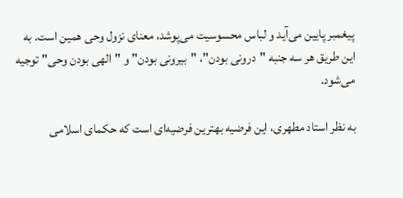پیغمبر پایین می‌‌آید و لباس محسوسیت می‌‌پوشد، معنای نزول وحی همین است. به این طریق هر سه جنبه "درونی بودن"، "بیرونی بودن" و "الهی بودن وحی" توجیه می‌‌شود.

به نظر استاد مطهری، این فرضیه بهترین فرضیه‌ای است که حکمای اسلامی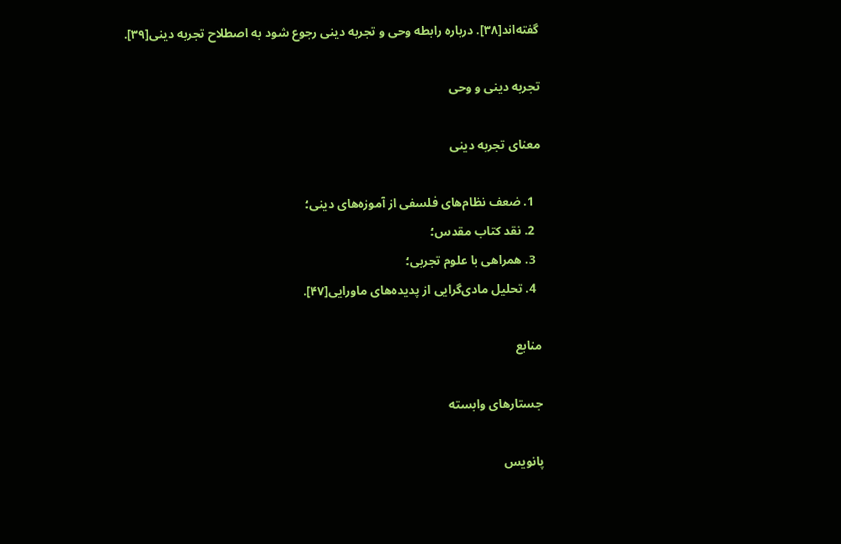گفته‌اند[۳۸]. درباره رابطه وحی و تجربه دینی رجوع شود به اصطلاح تجربه دینی[۳۹].

تجربه دینی و وحی

معنای تجربه دینی

  1. ضعف نظام‌های فلسفی از آموزه‌های دینی؛
  2. نقد کتاب مقدس؛
  3. همراهی با علوم تجربی؛
  4. تحلیل مادی‌گرایی از پدیده‌های ماورایی[۴۷].

منابع

جستارهای وابسته

پانویس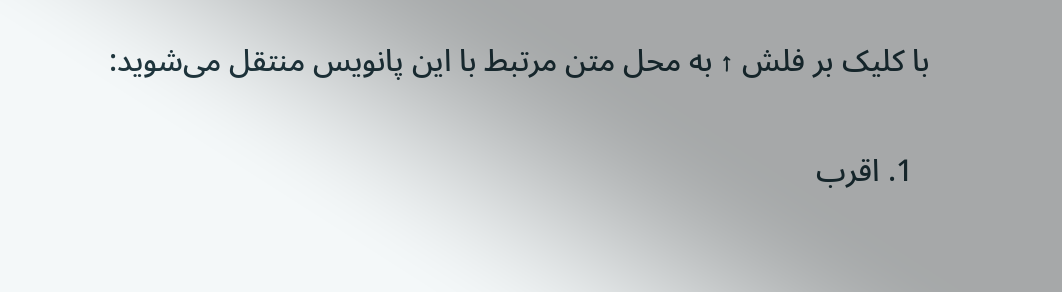با کلیک بر فلش ↑ به محل متن مرتبط با این پانویس منتقل می‌شوید:

  1. اقرب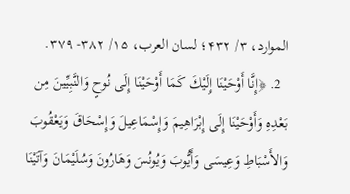الموارد، ۳/ ۴۳۲؛ لسان العرب‌، ۱۵/ ۳۸۲- ۳۷۹.
  2. ﴿إِنَّا أَوْحَيْنَا إِلَيْكَ كَمَا أَوْحَيْنَا إِلَى نُوحٍ وَالنَّبِيِّينَ مِن بَعْدِهِ وَأَوْحَيْنَا إِلَى إِبْرَاهِيمَ وَإِسْمَاعِيلَ وَإِسْحَاقَ وَيَعْقُوبَ وَالأَسْبَاطِ وَعِيسَى وَأَيُّوبَ وَيُونُسَ وَهَارُونَ وَسُلَيْمَانَ وَآتَيْنَا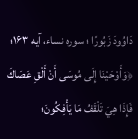دَاوُودَ زَبُورًا ؛ سوره نساء، آیه ۱۶۳؛ ﴿وَأَوْحَيْنَا إِلَى مُوسَى أَنْ أَلْقِ عَصَاكَ فَإِذَا هِيَ تَلْقَفُ مَا يَأْفِكُونَ؛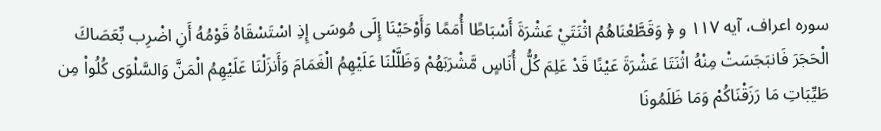سوره اعراف، آیه ۱۱۷ و ﴿ وَقَطَّعْنَاهُمُ اثْنَتَيْ عَشْرَةَ أَسْبَاطًا أُمَمًا وَأَوْحَيْنَا إِلَى مُوسَى إِذِ اسْتَسْقَاهُ قَوْمُهُ أَنِ اضْرِب بِّعَصَاكَ الْحَجَرَ فَانبَجَسَتْ مِنْهُ اثْنَتَا عَشْرَةَ عَيْنًا قَدْ عَلِمَ كُلُّ أُنَاسٍ مَّشْرَبَهُمْ وَظَلَّلْنَا عَلَيْهِمُ الْغَمَامَ وَأَنزَلْنَا عَلَيْهِمُ الْمَنَّ وَالسَّلْوَى كُلُواْ مِن طَيِّبَاتِ مَا رَزَقْنَاكُمْ وَمَا ظَلَمُونَا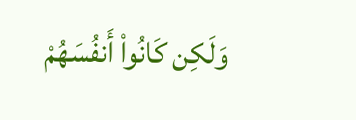وَلَكِن كَانُواْ أَنفُسَهُمْ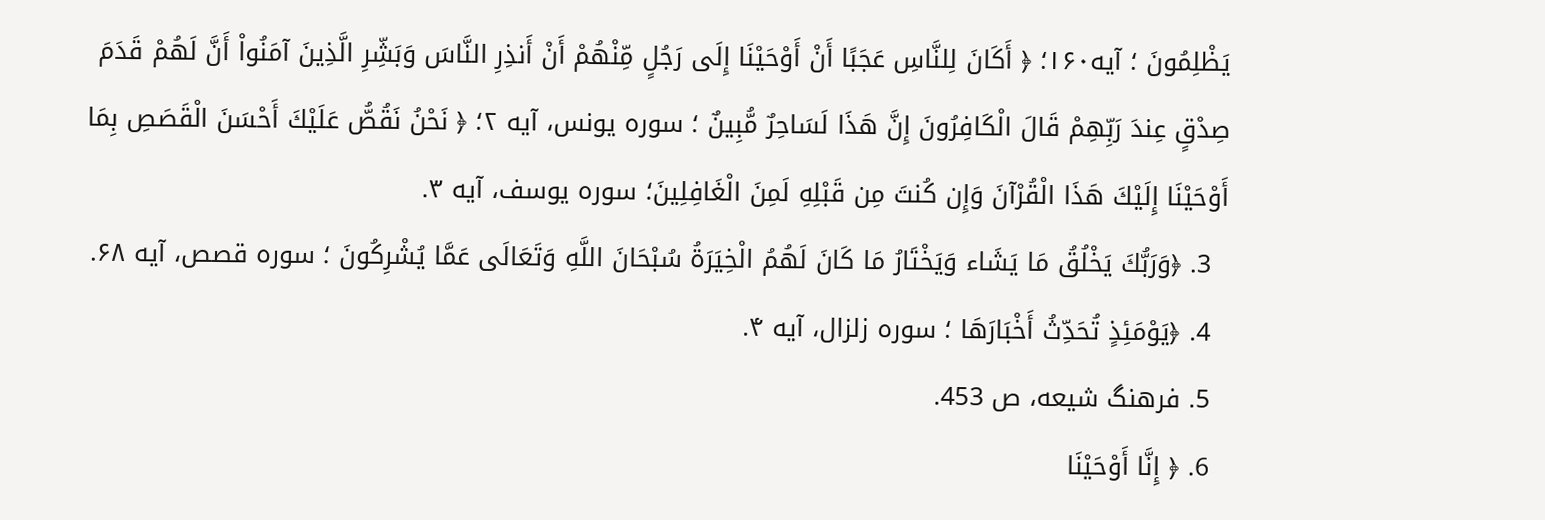يَظْلِمُونَ ؛ آیه۱۶۰؛ ﴿ أَكَانَ لِلنَّاسِ عَجَبًا أَنْ أَوْحَيْنَا إِلَى رَجُلٍ مِّنْهُمْ أَنْ أَنذِرِ النَّاسَ وَبَشِّرِ الَّذِينَ آمَنُواْ أَنَّ لَهُمْ قَدَمَ صِدْقٍ عِندَ رَبِّهِمْ قَالَ الْكَافِرُونَ إِنَّ هَذَا لَسَاحِرٌ مُّبِينٌ ؛ سوره یونس، آیه ۲؛ ﴿ نَحْنُ نَقُصُّ عَلَيْكَ أَحْسَنَ الْقَصَصِ بِمَا أَوْحَيْنَا إِلَيْكَ هَذَا الْقُرْآنَ وَإِن كُنتَ مِن قَبْلِهِ لَمِنَ الْغَافِلِينَ؛ سوره یوسف، آیه ۳.
  3. ﴿وَرَبُّكَ يَخْلُقُ مَا يَشَاء وَيَخْتَارُ مَا كَانَ لَهُمُ الْخِيَرَةُ سُبْحَانَ اللَّهِ وَتَعَالَى عَمَّا يُشْرِكُونَ ؛ سوره قصص، آیه ۶۸.
  4. ﴿يَوْمَئِذٍ تُحَدِّثُ أَخْبَارَهَا ؛ سوره زلزال، آیه ۴.
  5. فرهنگ شیعه، ص 453.
  6. ﴿ إِنَّا أَوْحَيْنَا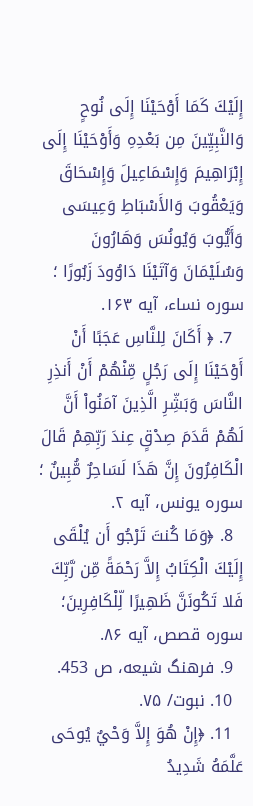إِلَيْكَ كَمَا أَوْحَيْنَا إِلَى نُوحٍ وَالنَّبِيِّينَ مِن بَعْدِهِ وَأَوْحَيْنَا إِلَى إِبْرَاهِيمَ وَإِسْمَاعِيلَ وَإِسْحَاقَ وَيَعْقُوبَ وَالأَسْبَاطِ وَعِيسَى وَأَيُّوبَ وَيُونُسَ وَهَارُونَ وَسُلَيْمَانَ وَآتَيْنَا دَاوُودَ زَبُورًا ؛ سوره نساء، آیه ۱۶۳.
  7. ﴿ أَكَانَ لِلنَّاسِ عَجَبًا أَنْ أَوْحَيْنَا إِلَى رَجُلٍ مِّنْهُمْ أَنْ أَنذِرِ النَّاسَ وَبَشِّرِ الَّذِينَ آمَنُواْ أَنَّ لَهُمْ قَدَمَ صِدْقٍ عِندَ رَبِّهِمْ قَالَ الْكَافِرُونَ إِنَّ هَذَا لَسَاحِرٌ مُّبِينٌ ؛ سوره یونس، آیه ۲.
  8. ﴿وَمَا كُنتَ تَرْجُو أَن يُلْقَى إِلَيْكَ الْكِتَابُ إِلاَّ رَحْمَةً مِّن رَّبِّكَ فَلا تَكُونَنَّ ظَهِيرًا لِّلْكَافِرِينَ؛ سوره قصص، آیه ۸۶.
  9. فرهنگ شیعه، ص 453.
  10. نبوت/ ۷۵.
  11. ﴿إِنْ هُوَ إِلاَّ وَحْيٌ يُوحَى عَلَّمَهُ شَدِيدُ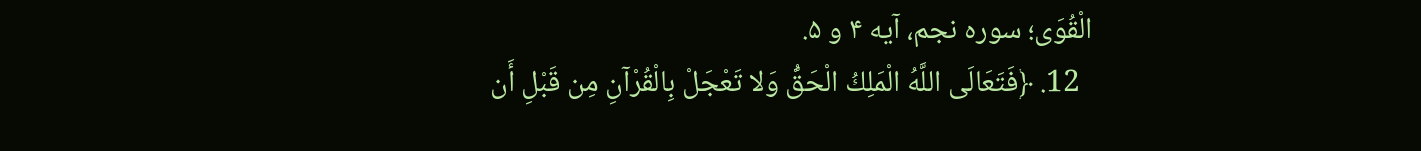الْقُوَى؛ سوره نجم، آیه ۴ و ۵.
  12. ﴿فَتَعَالَى اللَّهُ الْمَلِكُ الْحَقُّ وَلا تَعْجَلْ بِالْقُرْآنِ مِن قَبْلِ أَن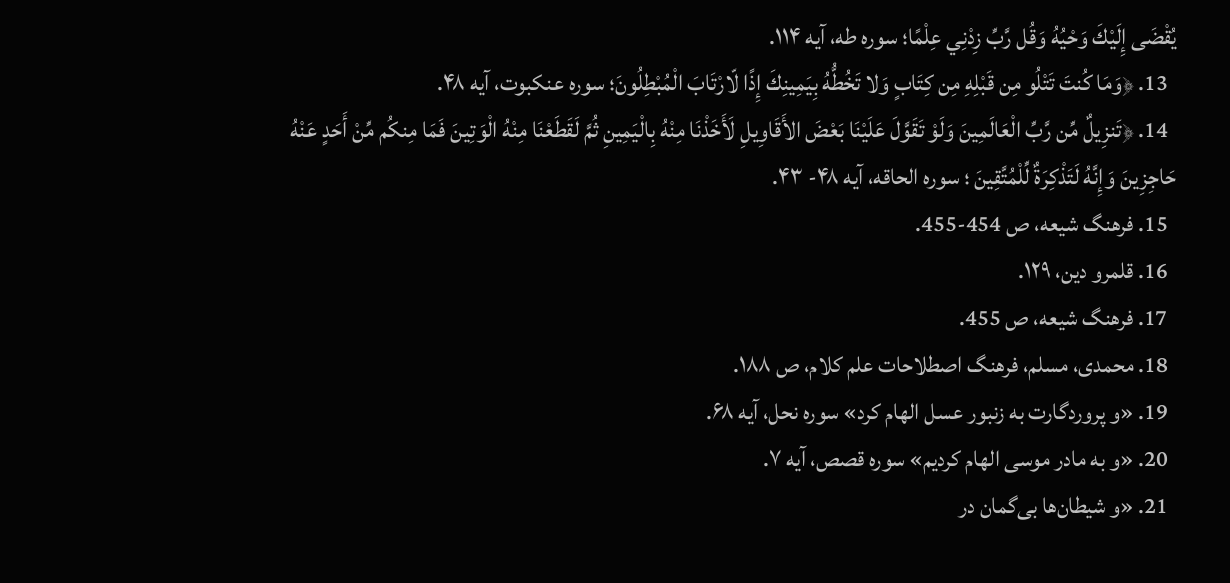يُقْضَى إِلَيْكَ وَحْيُهُ وَقُل رَّبِّ زِدْنِي عِلْمًا؛ سوره طه، آیه ۱۱۴.
  13. ﴿وَمَا كُنتَ تَتْلُو مِن قَبْلِهِ مِن كِتَابٍ وَلا تَخُطُّهُ بِيَمِينِكَ إِذًا لّارْتَابَ الْمُبْطِلُونَ؛ سوره عنکبوت، آیه ۴۸.
  14. ﴿تَنزِيلٌ مِّن رَّبِّ الْعَالَمِينَ وَلَوْ تَقَوَّلَ عَلَيْنَا بَعْضَ الأَقَاوِيلِ لَأَخَذْنَا مِنْهُ بِالْيَمِينِ ثُمَّ لَقَطَعْنَا مِنْهُ الْوَتِينَ فَمَا مِنكُم مِّنْ أَحَدٍ عَنْهُ حَاجِزِينَ وَإِنَّهُ لَتَذْكِرَةٌ لِّلْمُتَّقِينَ ؛ سوره الحاقه، آیه ۴۸- ۴۳.
  15. فرهنگ شیعه، ص 454-455.
  16. قلمرو دین‌، ۱۲۹.
  17. فرهنگ شیعه، ص 455.
  18. محمدی، مسلم، فرهنگ اصطلاحات علم کلام، ص ۱۸۸.
  19. «و پروردگارت به زنبور عسل الهام کرد» سوره نحل، آیه ۶۸.
  20. «و به مادر موسی الهام کردیم» سوره قصص، آیه ۷.
  21. «و شیطان‌ها بی‌گمان در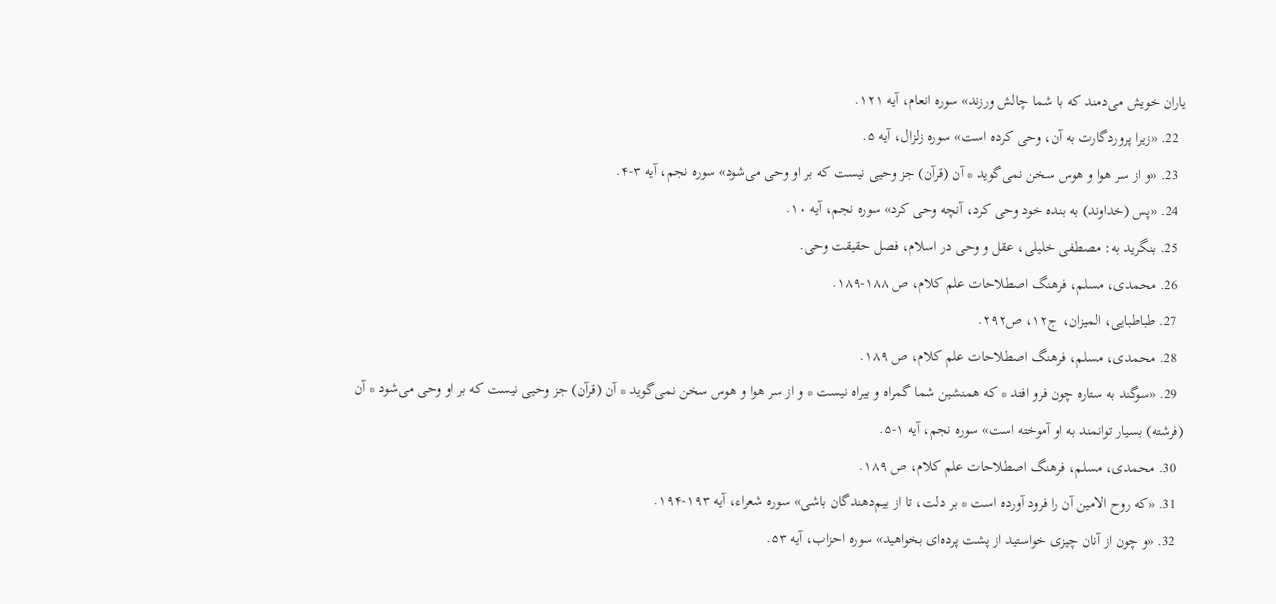یاران خویش می‌دمند که با شما چالش ورزند» سوره انعام، آیه ۱۲۱.
  22. «زیرا پروردگارت به آن، وحی کرده است» سوره زلزال، آیه ۵.
  23. «و از سر هوا و هوس سخن نمی‌گوید * آن (قرآن) جز وحیی نیست که بر او وحی می‌شود» سوره نجم، آیه ۳-۴.
  24. «پس (خداوند) به بنده خود وحی کرد، آنچه وحی کرد» سوره نجم، آیه ۱۰.
  25. بنگرید به: مصطفی خلیلی، عقل و وحی در اسلام، فصل حقیقت وحی.
  26. محمدی، مسلم، فرهنگ اصطلاحات علم کلام، ص ۱۸۸-۱۸۹.
  27. طباطبایی، المیزان، ج۱۲، ص۲۹۲.
  28. محمدی، مسلم، فرهنگ اصطلاحات علم کلام، ص ۱۸۹.
  29. «سوگند به ستاره چون فرو افتد * که همنشین شما گمراه و بیراه نیست * و از سر هوا و هوس سخن نمی‌گوید * آن (قرآن) جز وحیی نیست که بر او وحی می‌شود * آن (فرشته) بسیار توانمند به او آموخته است» سوره نجم، آیه ۱-۵.
  30. محمدی، مسلم، فرهنگ اصطلاحات علم کلام، ص ۱۸۹.
  31. «که روح الامین آن را فرود آورده است * بر دلت، تا از بیم‌دهندگان باشی» سوره شعراء، آیه ۱۹۳-۱۹۴.
  32. «و چون از آنان چیزی خواستید از پشت پرده‌ای بخواهید» سوره احزاب، آیه ۵۳.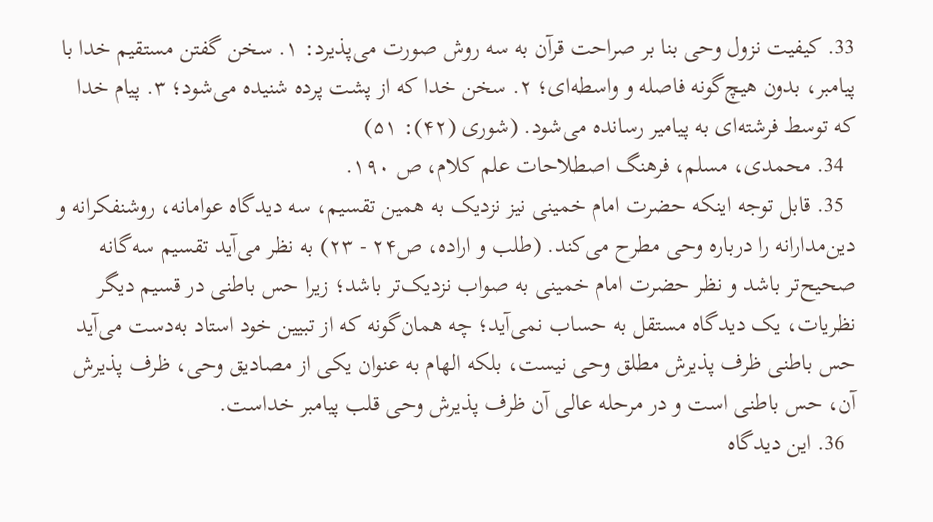33. کیفیت نزول وحی بنا بر صراحت قرآن به سه روش صورت می‌‌پذیرد: ۱. سخن گفتن مستقیم خدا با پیامبر، بدون هیچ‌گونه فاصله و واسطه‌ای؛ ۲. سخن خدا که از پشت پرده شنیده می‌‌شود؛ ۳. پیام خدا که توسط فرشته‌ای به پیامیر رسانده می‌‌شود. (شوری (۴۲): ۵۱)
  34. محمدی، مسلم، فرهنگ اصطلاحات علم کلام، ص ۱۹۰.
  35. قابل توجه اینکه حضرت امام خمینی نیز نزدیک به همین تقسیم، سه دیدگاه عوامانه، روشنفکرانه و دین‌مدارانه را درباره وحی مطرح می‌‌کند. (طلب و اراده، ص۲۴ - ۲۳) به نظر می‌‌آید تقسیم سه‌گانه صحیح‌تر باشد و نظر حضرت امام خمینی به صواب نزدیک‌تر باشد؛ زیرا حس باطنی در قسیم دیگر نظریات، یک دیدگاه مستقل به حساب نمی‌آید؛ چه همان‌گونه که از تبیین خود استاد به‌دست می‌‌آید حس باطنی ظرف پذیرش مطلق وحی نیست، بلکه الهام به عنوان یکی از مصادیق وحی، ظرف پذیرش آن، حس باطنی است و در مرحله عالی آن ظرف پذیرش وحی قلب پیامبر خداست.
  36. این دیدگاه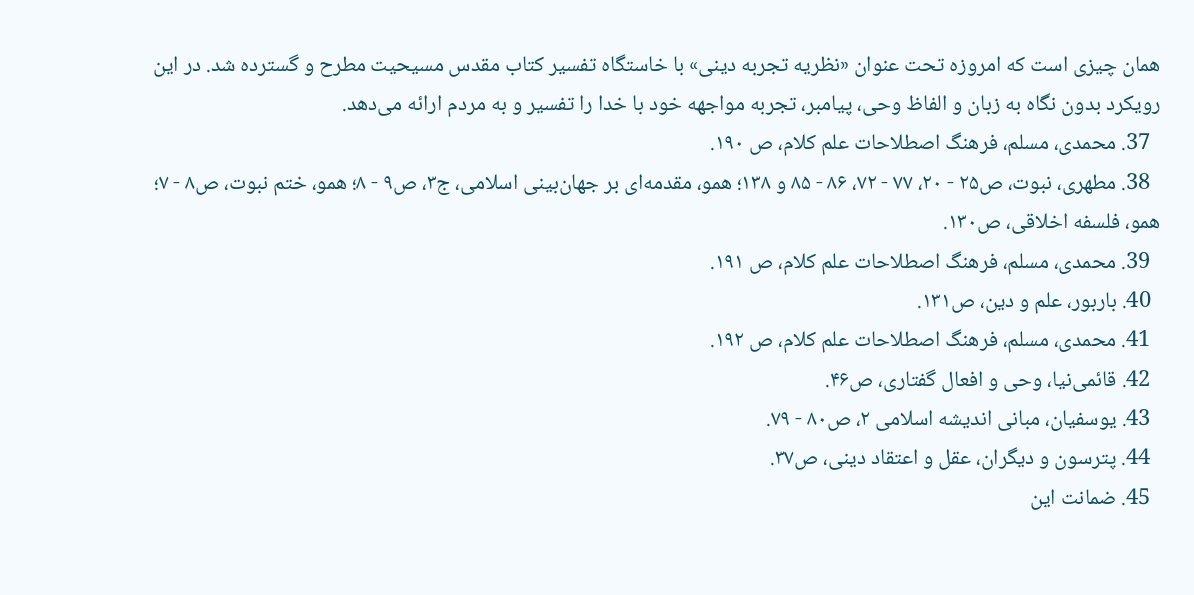همان چیزی است که امروزه تحت عنوان «نظریه تجربه دینی» با خاستگاه تفسیر کتاب مقدس مسیحیت مطرح و گسترده شد. در این رویکرد بدون نگاه به زبان و الفاظ وحی، پیامبر، تجربه مواجهه خود با خدا را تفسیر و به مردم ارائه می‌‌دهد.
  37. محمدی، مسلم، فرهنگ اصطلاحات علم کلام، ص ۱۹۰.
  38. مطهری، نبوت، ص۲۵ - ۲۰، ۷۷ - ۷۲، ۸۶ - ۸۵ و ۱۳۸؛ همو، مقدمه‌ای بر جهان‌بینی اسلامی، ج۳، ص۹ - ۸؛ همو، ختم نبوت، ص۸ - ۷؛ همو، فلسفه اخلاقی، ص۱۳۰.
  39. محمدی، مسلم، فرهنگ اصطلاحات علم کلام، ص ۱۹۱.
  40. باربور، علم و دین، ص۱۳۱.
  41. محمدی، مسلم، فرهنگ اصطلاحات علم کلام، ص ۱۹۲.
  42. قائمی‌نیا، وحی و افعال گفتاری، ص۴۶.
  43. یوسفیان، مبانی اندیشه اسلامی ۲، ص۸۰ - ۷۹.
  44. پترسون و دیگران، عقل و اعتقاد دینی، ص۳۷.
  45. ضمانت این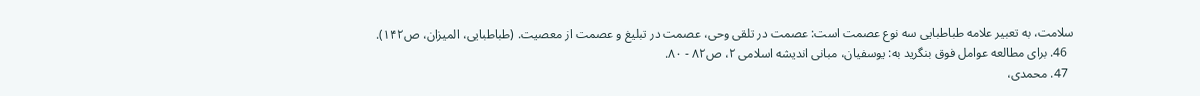سلامت، به تعبیر علامه طباطبایی سه نوع عصمت است: عصمت در تلقی وحی، عصمت در تبلیغ و عصمت از معصیت. (طباطبایی، المیزان، ص۱۴۲).
  46. برای مطالعه عوامل فوق بنگرید به: یوسفیان، مبانی اندیشه اسلامی ۲، ص۸۲ - ۸۰.
  47. محمدی،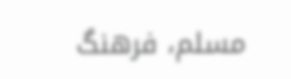مسلم، فرهنگ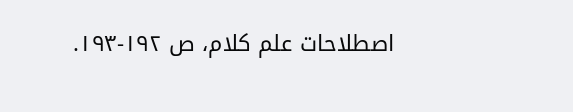اصطلاحات علم کلام، ص ۱۹۲-۱۹۳.